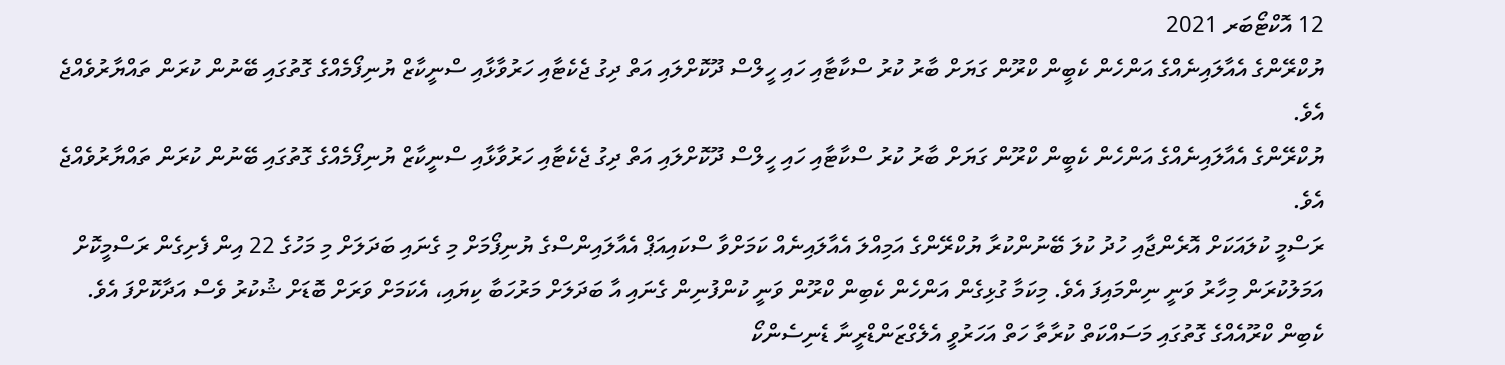12 އޮކްޓޯބަރ 2021
ޔުކްރޭންގެ އެއާލައިނެއްގެ އަންހެން ކެބީން ކްރޫން ގަޔަށް ބާރު ކުރު ސްކާޓާއި ހައި ހީލްސް ދޫކޮށްލައި އަތް ދިގު ޖެކެޓާއި ހަރުވާޅާއި ސްނީކާޒް ޔުނިފޯމެއްގެ ގޮތުގައި ބޭނުން ކުރަން ތައްޔާރުވެއްޖެ އެވެ.
ޔުކްރޭންގެ އެއާލައިނެއްގެ އަންހެން ކެބީން ކްރޫން ގަޔަށް ބާރު ކުރު ސްކާޓާއި ހައި ހީލްސް ދޫކޮށްލައި އަތް ދިގު ޖެކެޓާއި ހަރުވާޅާއި ސްނީކާޒް ޔުނިފޯމެއްގެ ގޮތުގައި ބޭނުން ކުރަން ތައްޔާރުވެއްޖެ އެވެ.
ރަސްމީ ކުލައަކަށް އޮރެންޖާއި ހުދު ކުލަ ބޭނުންކުރާ ޔުކްރޭންގެ އަމިއްލަ އެއާލައިނެއް ކަމަށްވާ ސްކައިއަޕް އެއާލައިންސްގެ ޔުނިފޯމަށް މި ގެނައި ބަދަލަށް މި މަހުގެ 22 އިން ފެށިގެން ރަސްމީކޮށް އަމަލުކުރަން މިހާރު ވަނީ ނިންމައިފަ އެވެ. މިކަމާ ގުޅިގެން އަންހެން ކެބިން ކްރޫން ވަނީ ކުންފުނިން ގެނައި އާ ބަދަލަށް މަރުހަބާ ކިޔައި، އެކަމަށް ވަރަށް ބޮޑަށް ޝުކުރު ވެސް އަދާކޮށްފަ އެވެ.
ކެބިން ކްރޫއެއްގެ ގޮތުގައި މަސައްކަތް ކުރާތާ ހަތް އަހަރުވީ އެލެގްޒަންޑްރީނާ ޑެނިސެންކޯ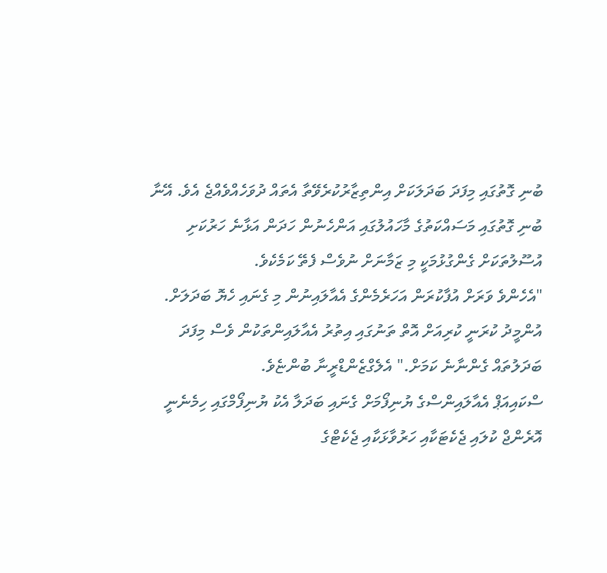ބުނި ގޮތުގައި މިފަދަ ބަދަލަކަށް އިންތިޒާރުކުރެވޭތާ އެތައް ދުވަހެއްވެއްޖެ އެވެ. އޭނާ ބުނި ގޮތުގައި މަސައްކަތުގެ މާހައުލުގައި އަންހެނުން ހަދަން އަޅާނެ ހަރުކަށި އުސޫލުތަކަށް ގެންގުޅުމަކީ މި ޒަމާނަށް ނުވެސް ފެތޭ ކަމެކެވެ.
"އެހެންވެ ވަރަށް އުފާކުރަން އަހަރެމެންގެ އެއާލައިނުން މި ގެނައި ހެޔޮ ބަދަލަށް. އުންމީދު ކުރަނީ ކުރިއަށް އޮތް ތަނުގައި އިތުރު އެއާލައިންތަކުން ވެސް މިފަދަ ބަދަލުތައް ގެންނާނެ ކަމަށް." އެލެގްޒެންޑްރީނާ ބުންޏެވެ.
ސްކައިއަޕް އެއާލައިންސްގެ ޔުނިފޯމަށް ގެނައި ބަދަލާ އެކު ޔުނިފޯމްގައި ހިމެނެނީ އޮރެންޖް ކުލައި ޖެކެޓަކާއި ހަރުވާޅަކާއި ޖެކެޓްގެ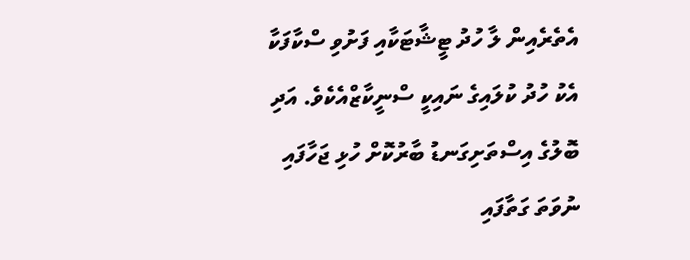އެތެރެއިން ލާ ހުދު ޓީޝާޓަކާއި ފަށުވި ސްކާފަކާ އެކު ހުދު ކުލައިގެ ނައިކީ ސްނީކާޒްއެކެވެ. އަދި ބޮލުގެ އިސްތަށިގަނޑު ބާރުކޮށް ހުޅި ޖަހާފައި ނުވަތަ ގަތާފައި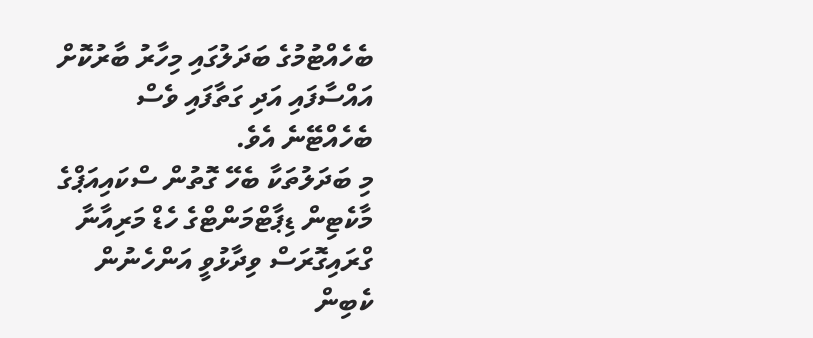ބެހެއްޓުމުގެ ބަދަލުގައި މިހާރު ބާރުކޮށް އައްސާފައި އަދި ގަތާފައި ވެސް ބެހެއްޓޭނެ އެވެ.
މި ބަދަލުތަކާ ބެހޭ ގޮތުން ސްކައިއަޕްގެ މާކެޓިން ޑިޕާޓްމަންޓްގެ ހެޑް މަރިއާނާ ގްރައިގޮރަސް ވިދާޅުވީ އަންހެނުން ކެބިން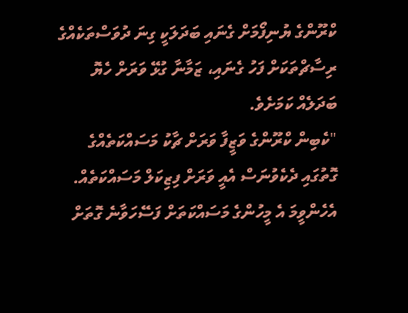ކްރޫންގެ ޔުނިފޯމަށް ގެނައި ބަދަލަކީ ގިނަ ދުވަސްތަކެއްގެ ރިސާޗްތަކަށް ފަހު ގެނައި، ޒަމާނާ ގުޅޭ ވަރަށް ހެޔޮ ބަދަލެއް ކަމަށެވެ.
"ކެބިން ކްރޫންގެ ވަޒީފާ ވަރަށް ޗާކު މަސައްކަތެއްގެ ގޮތުގައި ދެކެވުނަސް އެއީ ވަރަށް ފިޒިކަލް މަސައްކަތެއް. އެހެންވީމަ އެ މީހުންގެ މަސައްކަތަށް ފަސޭހަވާނެ ގޮތަށް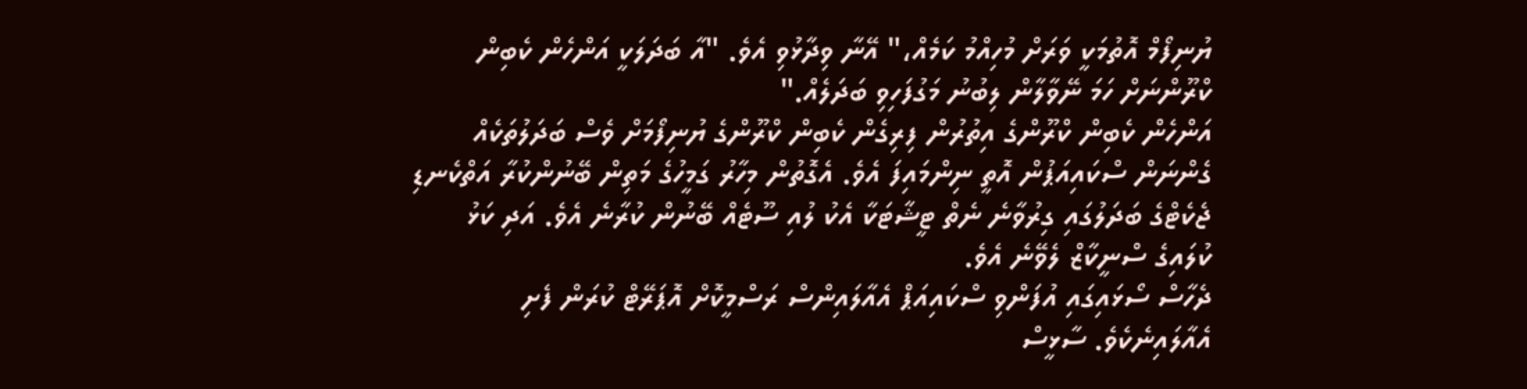ޔުނިފޯމް އޮތުމަކީ ވަރަށް މުހިއްމު ކަމެއް،" އޭނާ ވިދާޅުވި އެވެ. "އާ ބަދަލަކީ އަންހެން ކެބިން ކްރޫންނަށް ހަމަ ނޭވާލާން ލިބުނު މަގުފަހިވި ބަދަލެއް."
އަންހެން ކެބިން ކްރޫންގެ އިތުރުން ފިރިގެން ކެބިން ކްރޫންގެ ޔުނިފޯމަށް ވެސް ބަދަލުތަކެއް ގެންނަން ސްކައިއަޕުން އޮތީ ނިންމައިފަ އެވެ. އެގޮތުން މިހާރު ގަމީހުގެ މަތިން ބޭނުންކުރާ އަތްކެނޑި ޖެކެޓްގެ ބަދަލުގައި ގިރުވާނެ ނެތް ޓީޝާޓަކާ އެކު ލުއި ސޫޓެއް ބޭނުން ކުރާނެ އެވެ. އަދި ކަޅު ކުލައިގެ ސްނީކާޒް ލެވޭނެ އެވެ.
ދެހާސް ސޯޅައިގައި އުފަންވި ސްކައިއަޕް އެއާލައިންސް ރަސްމީކޮށް އޮޕަރޭޓް ކުރަން ފެށި އެއާލައިނެކެވެ. ސާޅީސް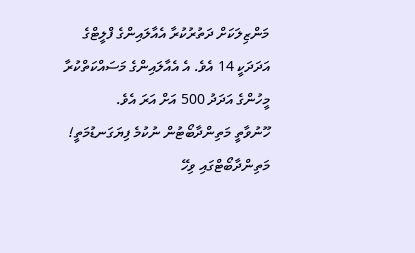މަންޒިލަކަށް ދަތުރުކުރާ އެއާލައިންގެ ފްލީޓްގެ އަދަދަކީ 14 އެވެ. އެ އެއާލައިންގެ މަސައްކަތްކުރާ މީހުންގެ އަދަދު 500 އަށް އަރަ އެވެ.
ހޫނުވާތީ މަތިންދާބޯޓުން ނުކުމެ ފިޔަގަނޑުމަތީ!
މަތިންދާބޯޓްގައި ވިހޭ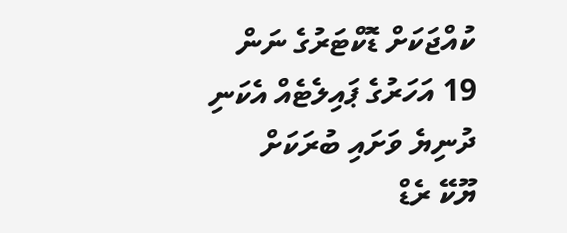ކުއްޖަކަށް ޑޮކްޓަރުގެ ނަން
19 އަހަރުގެ ޕައިލެޓެއް އެކަނި ދުނިޔެ ވަށައި ބުރަކަށް
ޔޫކޭ ރެޑް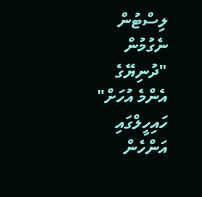ލިސްޓުން ނެގުމުން "ދުނިޔޭގެ އެންމެ އުހަށް"
ހައިހީލްގައި އަންހެން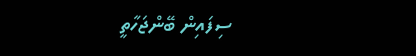ސިފައިން ބޭންޖަހާތީ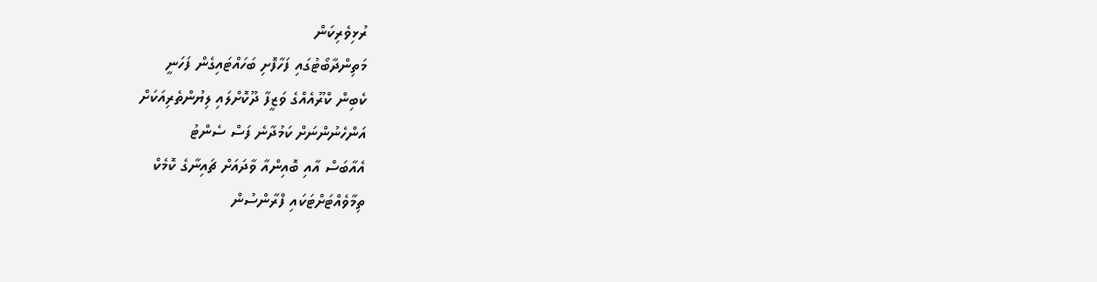ރުޅިވެރިކަން
މަތިންދާބޯޓުގައި ފަހާފޮށި ބަހައްޓައިގެން ފަހަނީ
ކެބިން ކްރޫއެއްގެ ވަޒީފާ ދޫކޮށްލައި ލިޔުންތެރިއަކަށް
އަންހެނުންނަށް ކަމުދާނެ ފަސް ސެންޓު
އެއާބަސް އާއި ބޮއިންއާ ވާދައަށް ޗައިނާގެ ކޮމެކް
ތިމާވެއްޓަށްޓަކައި ފްރާންސުން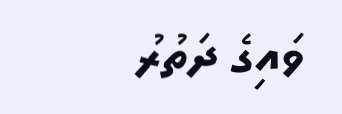ވައިގެ ދަތުރު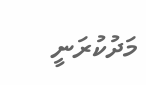މަދުކުރަނީ